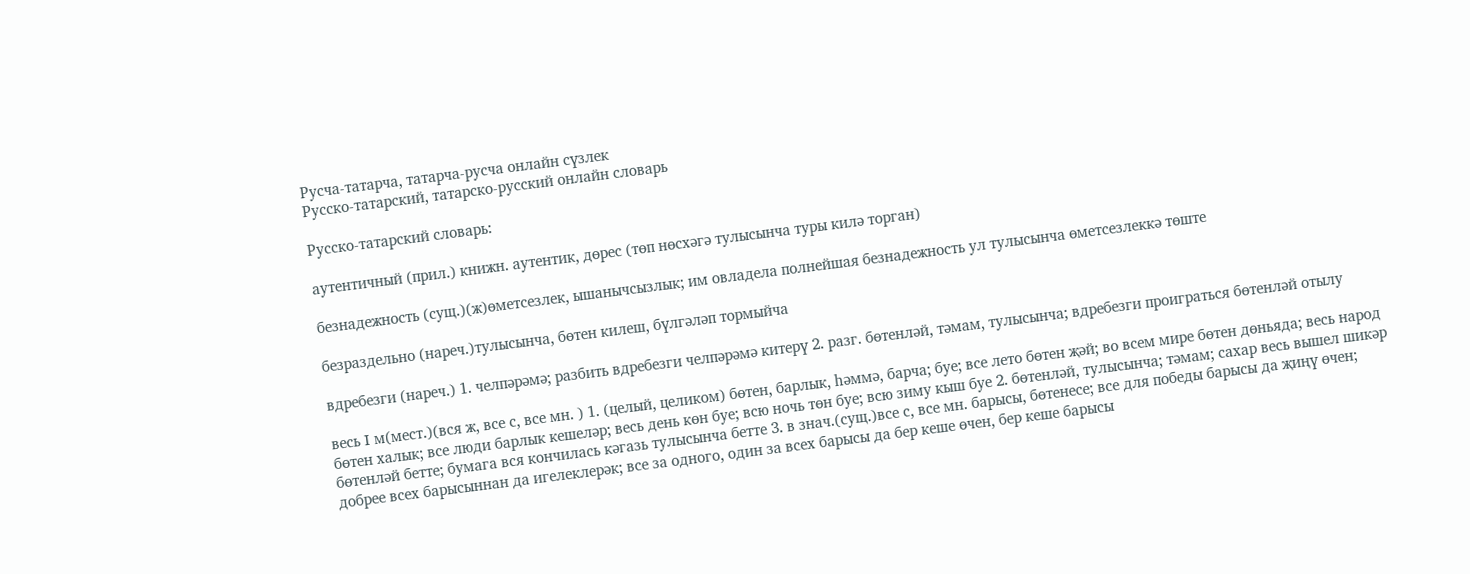Русча-татарча, татарча-русча онлайн сүзлек
Русско-татарский, татарско-русский онлайн словарь

Русско-татарский словарь:

аутентичный (прил.) книжн. аутентик, дөрес (төп нөсхәгә тулысынча туры килә торган)

безнадежность (сущ.)(ж)өметсезлек, ышанычсызлык; им овладела полнейшая безнадежность ул тулысынча өметсезлеккә төште

безраздельно (нареч.)тулысынча, бөтен килеш, бүлгәләп тормыйча

вдребезги (нареч.) 1. челпәрәмә; разбить вдребезги челпәрәмә китерү 2. разг. бөтенләй, тәмам, тулысынча; вдребезги проиграться бөтенләй отылу

весь I м(мест.)(вся ж, все с, все мн. ) 1. (целый, целиком) бөтен, барлык, һәммә, барча; буе; все лето бөтен җәй; во всем мире бөтен дөньяда; весь народ бөтен халык; все люди барлык кешеләр; весь день көн буе; всю ночь төн буе; всю зиму кыш буе 2. бөтенләй, тулысынча; тәмам; сахар весь вышел шикәр бөтенләй бетте; бумага вся кончилась кәгазь тулысынча бетте 3. в знач.(сущ.)все с, все мн. барысы, бөтенесе; все для победы барысы да җиңү өчен; добрее всех барысыннан да игелеклерәк; все за одного, один за всех барысы да бер кеше өчен, бер кеше барысы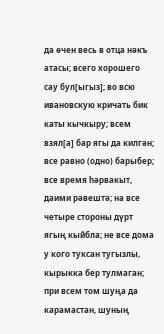да өчен весь в отца нәкъ атасы; всего хорошего сау бул[ыгыз]; во всю ивановскую кричать бик каты кычкыру; всем взял[а] бар ягы да килгән; все равно (одно) барыбер; все время һәрвакыт, даими рәвештә; на все четыре стороны дүрт ягың кыйбла; не все дома у кого туксан тугызлы, кырыкка бер тулмаган; при всем том шуңа да карамастан, шуның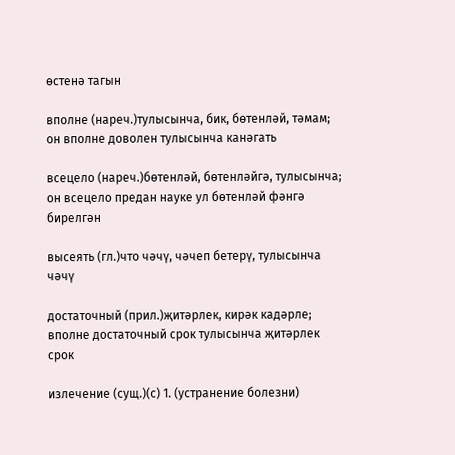өстенә тагын

вполне (нареч.)тулысынча, бик, бөтенләй, тәмам; он вполне доволен тулысынча канәгать

всецело (нареч.)бөтенләй, бөтенләйгә, тулысынча; он всецело предан науке ул бөтенләй фәнгә бирелгән

высеять (гл.)что чәчү, чәчеп бетерү, тулысынча чәчү

достаточный (прил.)җитәрлек, кирәк кадәрле; вполне достаточный срок тулысынча җитәрлек срок

излечение (сущ.)(с) 1. (устранение болезни)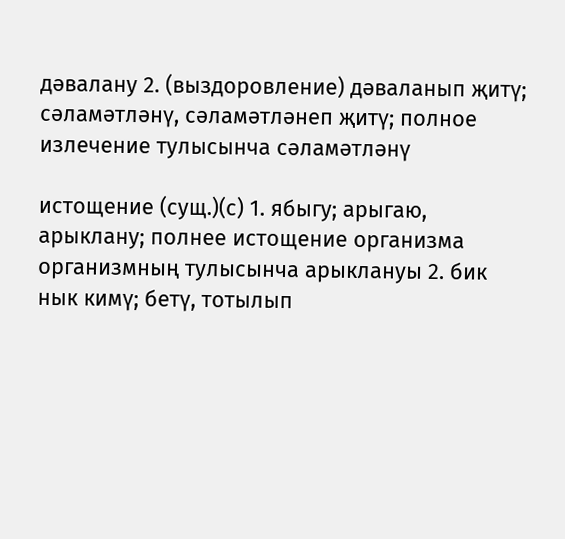дәвалану 2. (выздоровление) дәваланып җитү; сәламәтләнү, сәламәтләнеп җитү; полное излечение тулысынча сәламәтләнү

истощение (сущ.)(с) 1. ябыгу; арыгаю, арыклану; полнее истощение организма организмның тулысынча арыклануы 2. бик нык кимү; бетү, тотылып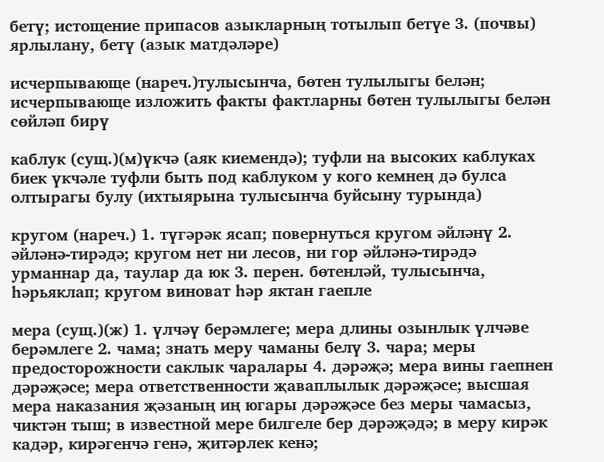бетү; истощение припасов азыкларның тотылып бетүе 3. (почвы) ярлылану, бетү (азык матдәләре)

исчерпывающе (нареч.)тулысынча, бөтен тулылыгы белән; исчерпывающе изложить факты фактларны бөтен тулылыгы белән сөйләп бирү

каблук (сущ.)(м)үкчә (аяк киемендә); туфли на высоких каблуках биек үкчәле туфли быть под каблуком у кого кемнең дә булса олтырагы булу (ихтыярына тулысынча буйсыну турында)

кругом (нареч.) 1. түгәрәк ясап; повернуться кругом әйләнү 2. әйләнә-тирәдә; кругом нет ни лесов, ни гор әйләнә-тирәдә урманнар да, таулар да юк 3. перен. бөтенләй, тулысынча, һәрьяклап; кругом виноват һәр яктан гаепле

мера (сущ.)(ж) 1. үлчәү берәмлеге; мера длины озынлык үлчәве берәмлеге 2. чама; знать меру чаманы белү 3. чара; меры предосторожности саклык чаралары 4. дәрәҗә; мера вины гаепнен дәрәҗәсе; мера ответственности җаваплылык дәрәҗәсе; высшая мера наказания җәзаның иң югары дәрәҗәсе без меры чамасыз, чиктән тыш; в известной мере билгеле бер дәрәҗәдә; в меру кирәк кадәр, кирәгенчә генә, җитәрлек кенә;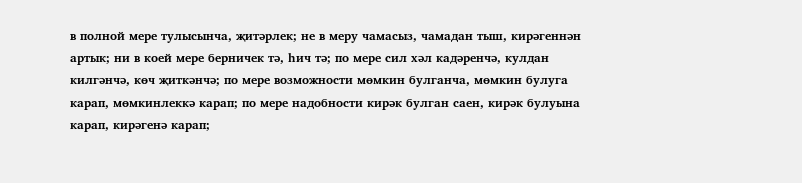в полной мере тулысынча, җитәрлек; не в меру чамасыз, чамадан тыш, кирәгеннән артык; ни в коей мере берничек тә, һич тә; по мере сил хәл кадәренчә, кулдан килгәнчә, көч җиткәнчә; по мере возможности мөмкин булганча, мөмкин булуга карап, мөмкинлеккә карап; по мере надобности кирәк булган саен, кирәк булуына карап, кирәгенә карап;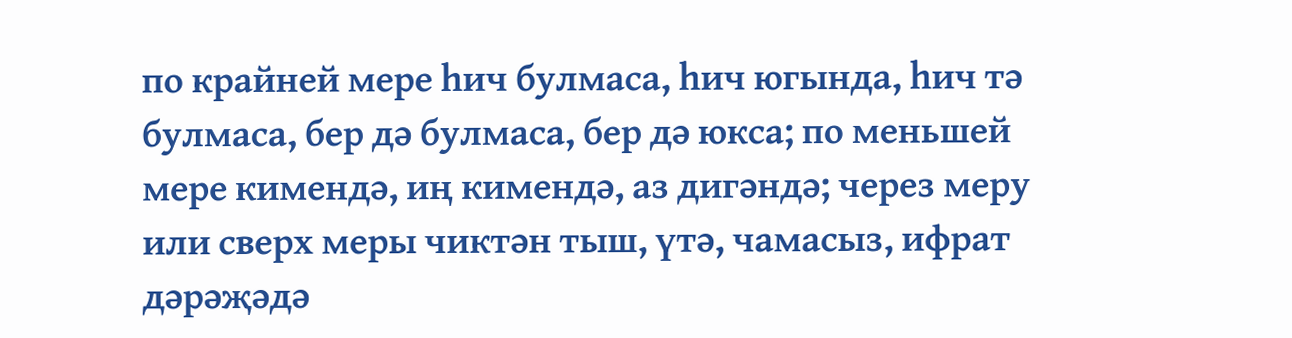по крайней мере һич булмаса, һич югында, һич тә булмаса, бер дә булмаса, бер дә юкса; по меньшей мере кимендә, иң кимендә, аз дигәндә; через меру или сверх меры чиктән тыш, үтә, чамасыз, ифрат дәрәҗәдә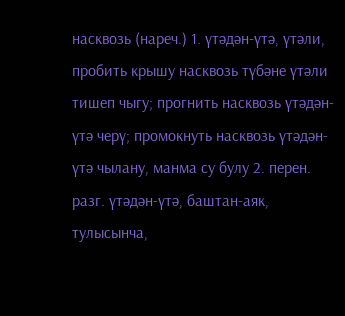насквозь (нареч.) 1. үтәдән-үтә, үтәли, пробить крышу насквозь түбәне үтәли тишеп чыгу; прогнить насквозь үтәдән-үтә черү; промокнуть насквозь үтәдән-үтә чылану, манма су булу 2. перен. разг. үтәдән-үтә, баштан-аяк, тулысынча,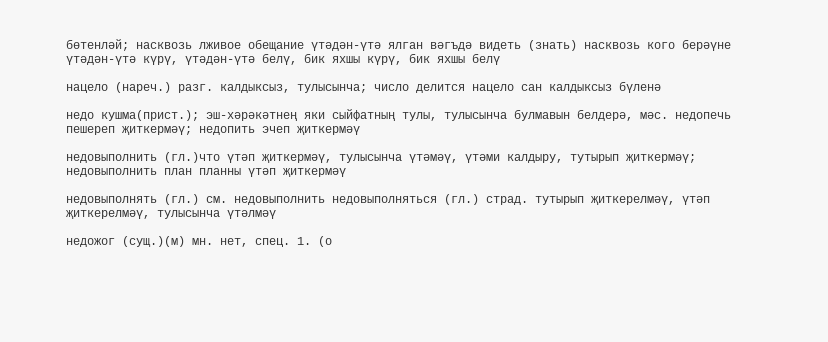бөтенләй; насквозь лживое обещание үтәдән-үтә ялган вәгъдә видеть (знать) насквозь кого берәүне үтәдән-үтә күрү, үтәдән-үтә белү, бик яхшы күрү, бик яхшы белү

нацело (нареч.) разг. калдыксыз, тулысынча; число делится нацело сан калдыксыз бүленә

недо кушма(прист.); эш-хәрәкәтнең яки сыйфатның тулы, тулысынча булмавын белдерә, мәс. недопечь пешереп җиткермәү; недопить эчеп җиткермәү

недовыполнить (гл.)что үтәп җиткермәү, тулысынча үтәмәү, үтәми калдыру, тутырып җиткермәү; недовыполнить план планны үтәп җиткермәү

недовыполнять (гл.) см. недовыполнить недовыполняться (гл.) страд. тутырып җиткерелмәү, үтәп җиткерелмәү, тулысынча үтәлмәү

недожог (сущ.)(м) мн. нет, спец. 1. (о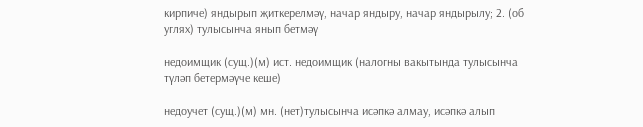кирпиче) яндырып җиткерелмәү, начар яндыру, начар яндырылу; 2. (об углях) тулысынча янып бетмәү

недоимщик (сущ.)(м) ист. недоимщик (налогны вакытында тулысынча түләп бетермәүче кеше)

недоучет (сущ.)(м) мн. (нет)тулысынча исәпкә алмау, исәпкә алып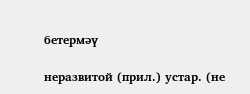бетермәү

неразвитой (прил.) устар. (не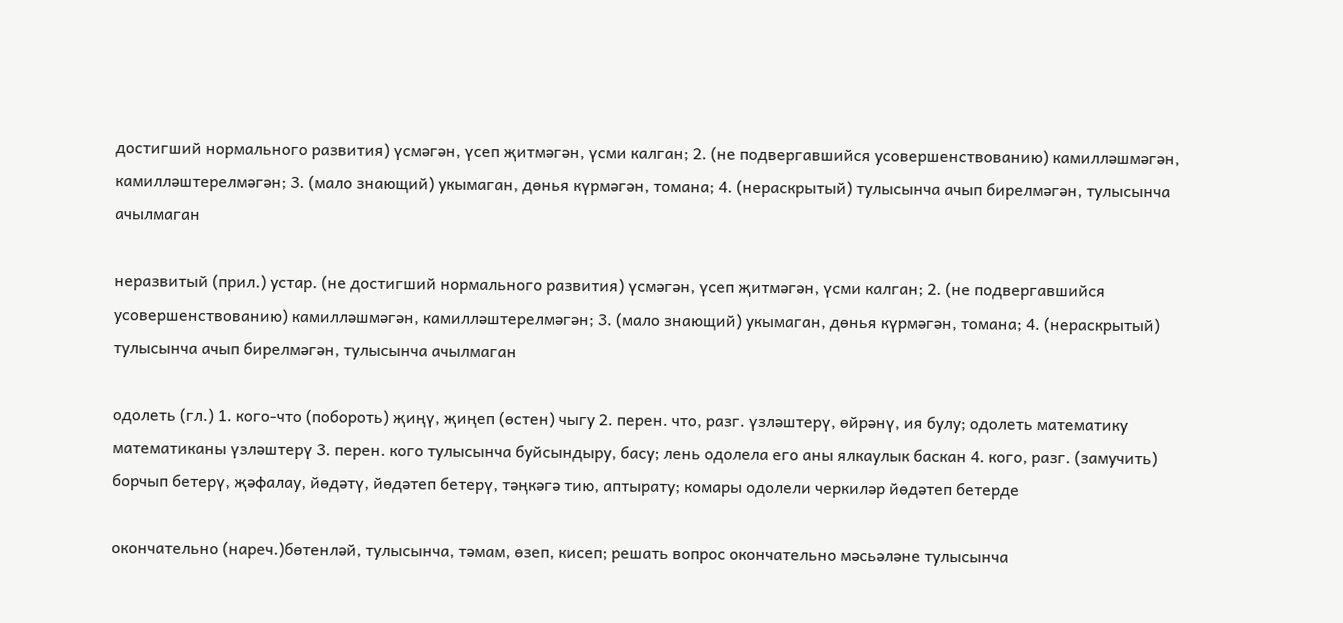достигший нормального развития) үсмәгән, үсеп җитмәгән, үсми калган; 2. (не подвергавшийся усовершенствованию) камилләшмәгән, камилләштерелмәгән; 3. (мало знающий) укымаган, дөнья күрмәгән, томана; 4. (нераскрытый) тулысынча ачып бирелмәгән, тулысынча ачылмаган

неразвитый (прил.) устар. (не достигший нормального развития) үсмәгән, үсеп җитмәгән, үсми калган; 2. (не подвергавшийся усовершенствованию) камилләшмәгән, камилләштерелмәгән; 3. (мало знающий) укымаган, дөнья күрмәгән, томана; 4. (нераскрытый) тулысынча ачып бирелмәгән, тулысынча ачылмаган

одолеть (гл.) 1. кого-что (побороть) җиңү, җиңеп (өстен) чыгу 2. перен. что, разг. үзләштерү, өйрәнү, ия булу; одолеть математику математиканы үзләштерү 3. перен. кого тулысынча буйсындыру, басу; лень одолела его аны ялкаулык баскан 4. кого, разг. (замучить) борчып бетерү, җәфалау, йөдәтү, йөдәтеп бетерү, тәңкәгә тию, аптырату; комары одолели черкиләр йөдәтеп бетерде

окончательно (нареч.)бөтенләй, тулысынча, тәмам, өзеп, кисеп; решать вопрос окончательно мәсьәләне тулысынча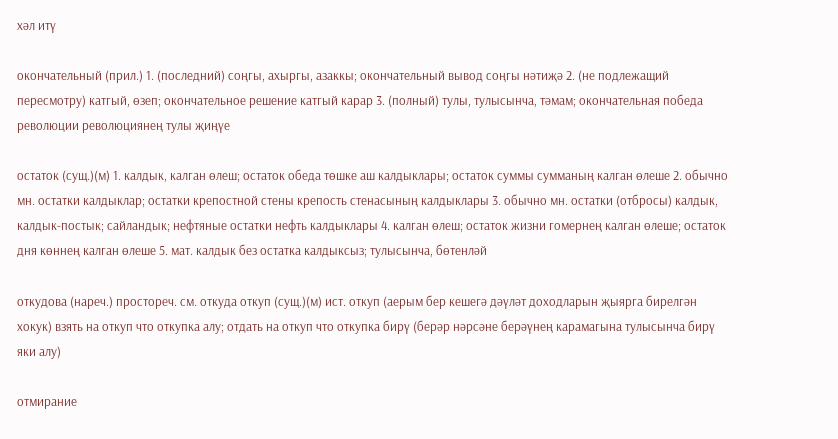хәл итү

окончательный (прил.) 1. (последний) соңгы, ахыргы, азаккы; окончательный вывод соңгы нәтиҗә 2. (не подлежащий пересмотру) катгый, өзеп; окончательное решение катгый карар 3. (полный) тулы, тулысынча, тәмам; окончательная победа революции революциянең тулы җиңүе

остаток (сущ.)(м) 1. калдык, калган өлеш; остаток обеда төшке аш калдыклары; остаток суммы сумманың калган өлеше 2. обычно мн. остатки калдыклар; остатки крепостной стены крепость стенасының калдыклары 3. обычно мн. остатки (отбросы) калдык, калдык-постык; сайландык; нефтяные остатки нефть калдыклары 4. калган өлеш; остаток жизни гомернең калган өлеше; остаток дня көннең калган өлеше 5. мат. калдык без остатка калдыксыз; тулысынча, бөтенләй

откудова (нареч.) простореч. см. откуда откуп (сущ.)(м) ист. откуп (аерым бер кешегә дәүләт доходларын җыярга бирелгән хокук) взять на откуп что откупка алу; отдать на откуп что откупка бирү (берәр нәрсәне берәүнең карамагына тулысынча бирү яки алу)

отмирание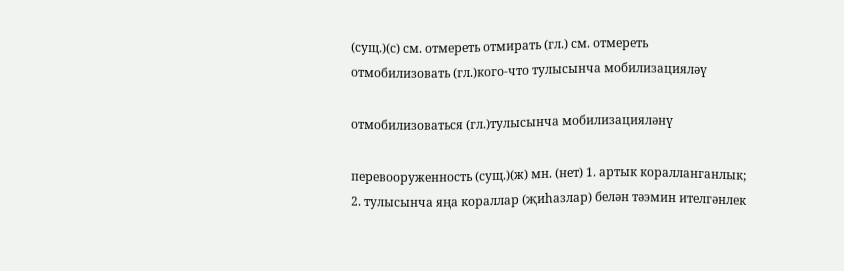(сущ.)(с) см. отмереть отмирать (гл.) см. отмереть отмобилизовать (гл.)кого-что тулысынча мобилизацияләү

отмобилизоваться (гл.)тулысынча мобилизацияләнү

перевооруженность (сущ.)(ж) мн. (нет) 1. артык коралланганлык; 2. тулысынча яңа кораллар (җиһазлар) белән тәэмин ителгәнлек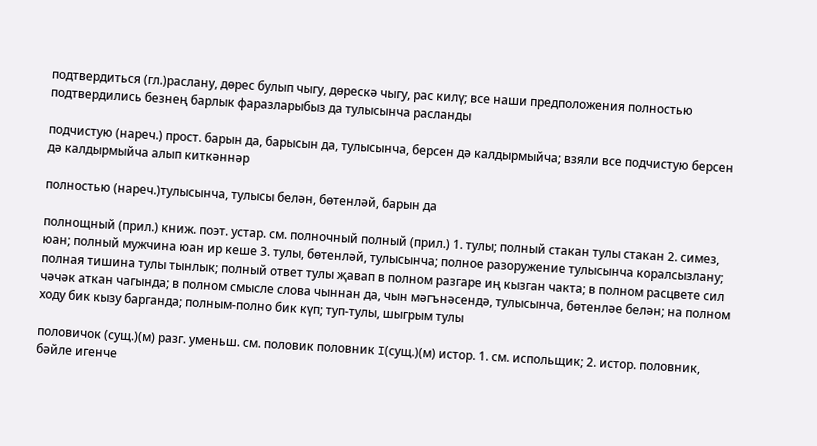подтвердиться (гл.)раслану, дөрес булып чыгу, дөрескә чыгу, рас килү; все наши предположения полностью подтвердились безнең барлык фаразларыбыз да тулысынча расланды

подчистую (нареч.) прост. барын да, барысын да, тулысынча, берсен дә калдырмыйча; взяли все подчистую берсен дә калдырмыйча алып киткәннәр

полностью (нареч.)тулысынча, тулысы белән, бөтенләй, барын да

полнощный (прил.) книж. поэт. устар. см. полночный полный (прил.) 1. тулы; полный стакан тулы стакан 2. симез, юан; полный мужчина юан ир кеше 3. тулы, бөтенләй, тулысынча; полное разоружение тулысынча коралсызлану; полная тишина тулы тынлык; полный ответ тулы җавап в полном разгаре иң кызган чакта; в полном расцвете сил чәчәк аткан чагында; в полном смысле слова чыннан да, чын мәгънәсендә, тулысынча, бөтенләе белән; на полном ходу бик кызу барганда; полным-полно бик күп; туп-тулы, шыгрым тулы

половичок (сущ.)(м) разг. уменьш. см. половик половник I(сущ.)(м) истор. 1. см. испольщик; 2. истор. половник, бәйле игенче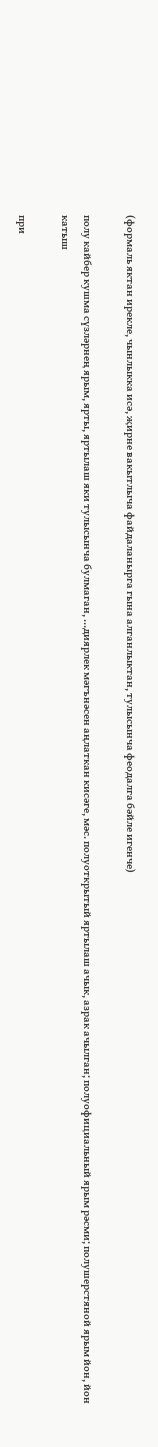(формаль яктан ирекле, чынлыкка исә, җирне вакытлыча файдаланырга гына алганлыктан, тулысынча феодалга бәйле игенче)

полу кайбер кушма сүзләрнең ярым, ярты, яртылаш яки тулысынча булмаган, …диярлек мәгънәсен аңлаткан кисәге, мәс. полуоткрытый яртылаш ачык, азрак ачылган; полуофициальный ярым рәсми; полушерстяной ярым йон, йон катыш

при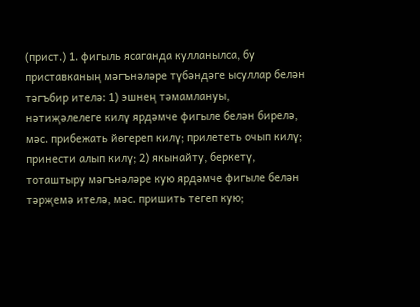(прист.) 1. фигыль ясаганда кулланылса, бу приставканың мәгънәләре түбәндәге ысуллар белән тәгъбир ителә: 1) эшнең тәмамлануы, нәтиҗәлелеге килү ярдәмче фигыле белән бирелә, мәс. прибежать йөгереп килү; прилететь очып килү; принести алып килү; 2) якынайту, беркетү, тоташтыру мәгънәләре кую ярдәмче фигыле белән тәрҗемә ителә, мәс. пришить тегеп кую;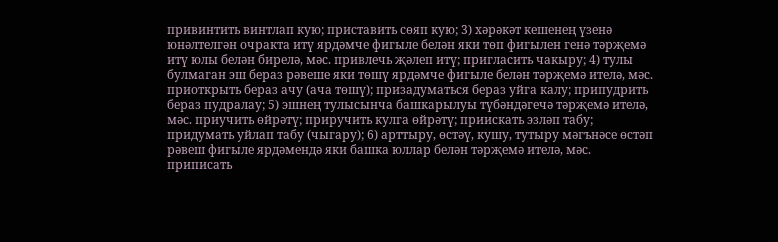привинтить винтлап кую; приставить сөяп кую; 3) хәрәкәт кешенең үзенә юнәлтелгән очракта итү ярдәмче фигыле белән яки төп фигылен генә тәрҗемә итү юлы белән бирелә, мәс. привлечь җәлеп итү; пригласить чакыру; 4) тулы булмаган эш бераз рәвеше яки төшү ярдәмче фигыле белән тәрҗемә ителә, мәс. приоткрыть бераз ачу (ача төшү); призадуматься бераз уйга калу; припудрить бераз пудралау; 5) эшнең тулысынча башкарылуы түбәндәгечә тәрҗемә ителә, мәс. приучить өйрәтү; приручить кулга өйрәтү; приискать эзләп табу; придумать уйлап табу (чыгару); 6) арттыру, өстәү, кушу, тутыру мәгънәсе өстәп рәвеш фигыле ярдәмендә яки башка юллар белән тәрҗемә ителә, мәс. приписать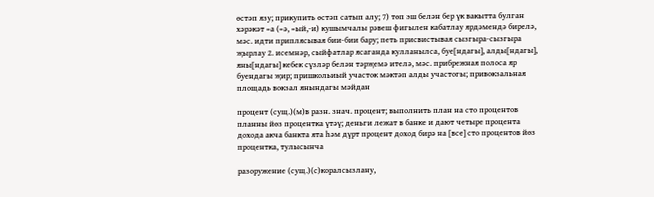өстәп язу; прикупить өстәп сатып алу; 7) төп эш белән бер үк вакытта булган хәрәкәт =а (=ә, =ый,-и) кушымчалы рәвеш фигылен кабатлау ярдәмендә бирелә, мәс. идти приплясывая бии-бии бару; петь присвистывая сызгыра-сызгыра җырлау 2. исемнәр, сыйфатлар ясаганда кулланылса, буе[ндагы], алды[ндагы], яны[ндагы] кебек сүзләр белән тәрҗемә ителә, мәс. прибрежная полоса яр буендагы җир; пришкольиый участок мәктәп алды участогы; привокзальная площадь вокзал янындагы мәйдан

процент (сущ.)(м)в разн. знач. процент; выполнить план на сто процентов планны йөз процентка үтәү; деньги лежат в банке и дают четыре процента дохода акча банкта ята һәм дүрт процент доход бирә на [все] сто процентов йөз процентка, тулысынча

разоружение (сущ.)(с)коралсызлану,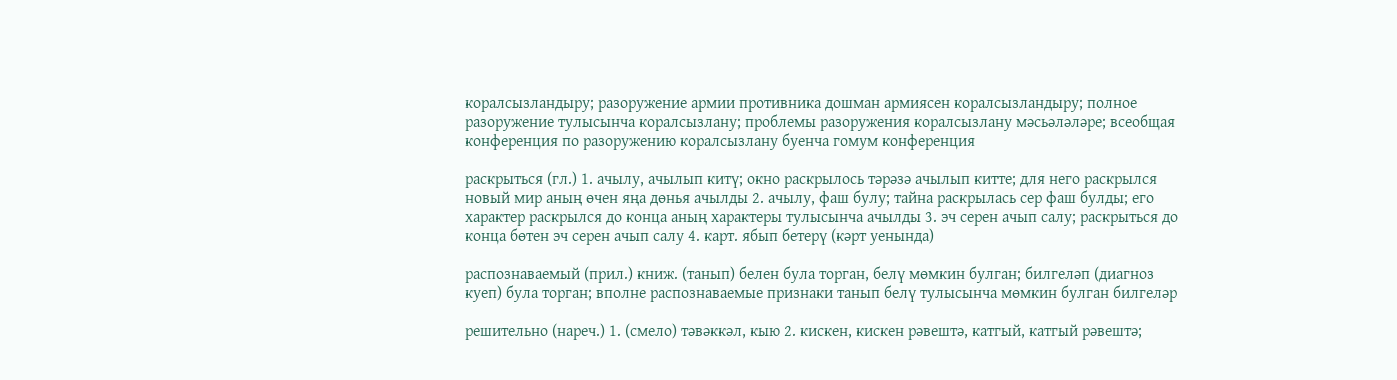коралсызландыру; разоружение армии противника дошман армиясен коралсызландыру; полное разоружение тулысынча коралсызлану; проблемы разоружения коралсызлану мәсьәләләре; всеобщая конференция по разоружению коралсызлану буенча гомум конференция

раскрыться (гл.) 1. ачылу, ачылып китү; окно раскрылось тәрәзә ачылып китте; для него раскрылся новый мир аның өчен яңа дөнья ачылды 2. ачылу, фаш булу; тайна раскрылась сер фаш булды; его характер раскрылся до конца аның характеры тулысынча ачылды 3. эч серен ачып салу; раскрыться до конца бөтен эч серен ачып салу 4. карт. ябып бетерү (кәрт уенында)

распознаваемый (прил.) книж. (танып) белен була торган, белү мөмкин булган; билгеләп (диагноз куеп) була торган; вполне распознаваемые признаки танып белү тулысынча мөмкин булган билгеләр

решительно (нареч.) 1. (смело) тәвәккәл, кыю 2. кискен, кискен рәвештә, катгый, катгый рәвештә;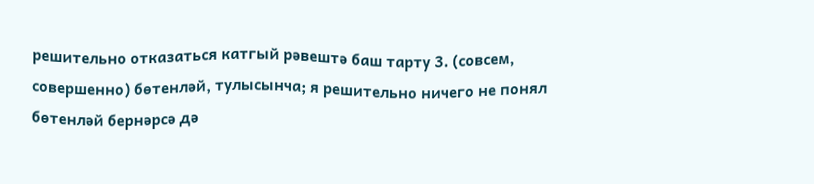решительно отказаться катгый рәвештә баш тарту 3. (совсем, совершенно) бөтенләй, тулысынча; я решительно ничего не понял бөтенләй бернәрсә дә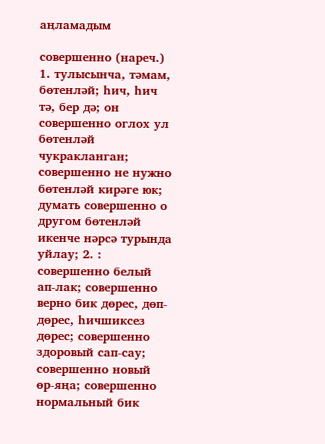аңламадым

совершенно (нареч.) 1. тулысынча, тәмам, бөтенләй; һич, һич тә, бер дә; он совершенно оглох ул бөтенләй чукракланган; совершенно не нужно бөтенләй кирәге юк; думать совершенно о другом бөтенләй икенче нәрсә турында уйлау; 2. : совершенно белый ап-лак; совершенно верно бик дөрес, дөп-дөрес, һичшиксез дөрес; совершенно здоровый сап-сау; совершенно новый өр-яңа; совершенно нормальный бик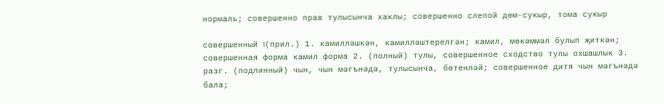нормаль; совершенно прав тулысынча хаклы; совершенно слепой дөм-сукыр, тома сукыр

совершенный I(прил.) 1. камилләшкән, камилләштерелгән; камил, мөкәммәл булып җиткән; совершенная форма камил форма 2. (полный) тулы, совершенное сходство тулы охшашлык 3. разг. (подлинный) чын, чын мәгънәдә, тулысынча, бөтенләй; совершенное дитя чын мәгънәдә бала;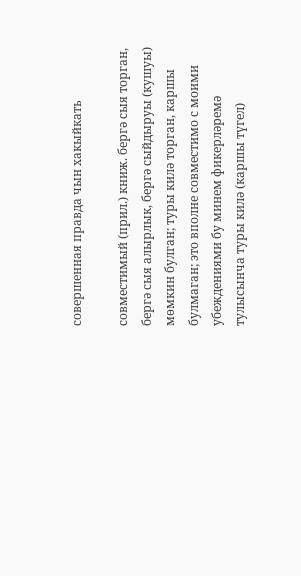совершенная правда чын хакыйкать

совместимый (прил.) книж. бергә сыя торган, бергә сыя алырлык, бергә сыйдыруы (кушуы) мөмкин булган; туры килә торган, каршы булмаган; это вполне совместимо с моими убеждениями бу минем фикерләремә тулысынча туры килә (каршы түгел)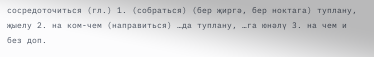сосредоточиться (гл.) 1. (собраться) (бер җиргә, бер ноктага) туплану, җыелу 2. на ком-чем (направиться) …да туплану, …га юнәлү 3. на чем и без доп.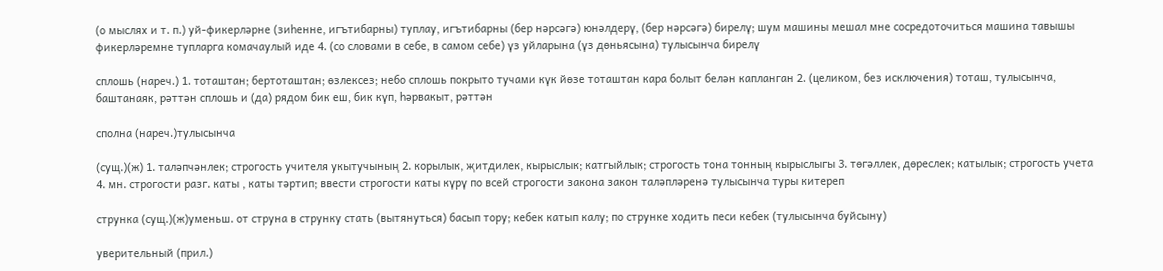(о мыслях и т. п.) уй-фикерләрне (зиһенне, игътибарны) туплау, игътибарны (бер нәрсәгә) юнәлдерү, (бер нәрсәгә) бирелү; шум машины мешал мне сосредоточиться машина тавышы фикерләремне тупларга комачаулый иде 4. (со словами в себе, в самом себе) үз уйларына (үз дөньясына) тулысынча бирелү

сплошь (нареч.) 1. тоташтан; бертоташтан; өзлексез; небо сплошь покрыто тучами күк йөзе тоташтан кара болыт белән капланган 2. (целиком, без исключения) тоташ, тулысынча, баштанаяк, рәттән сплошь и (да) рядом бик еш, бик күп, һәрвакыт, рәттән

сполна (нареч.)тулысынча

(сущ.)(ж) 1. таләпчәнлек; строгость учителя укытучының 2. корылык, җитдилек, кырыслык; катгыйлык; строгость тона тонның кырыслыгы 3. төгәллек, дөреслек; катылык; строгость учета 4. мн. строгости разг. каты , каты тәртип; ввести строгости каты күрү по всей строгости закона закон таләпләренә тулысынча туры китереп

струнка (сущ.)(ж)уменьш. от струна в струнку стать (вытянуться) басып тору; кебек катып калу; по струнке ходить песи кебек (тулысынча буйсыну)

уверительный (прил.)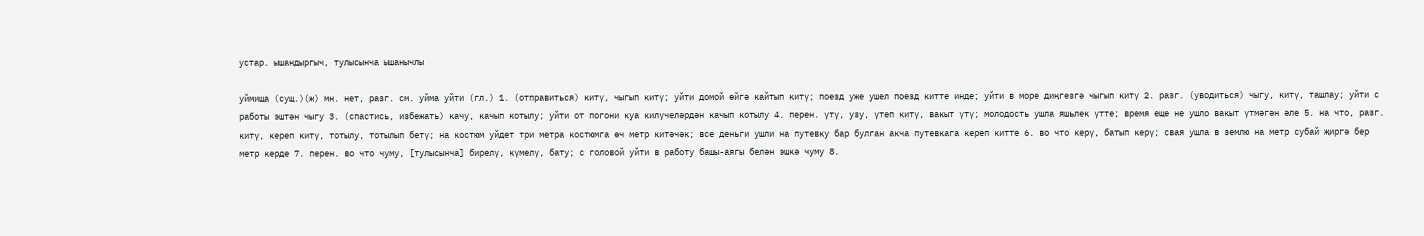устар. ышандыргыч, тулысынча ышанычлы

уймища (сущ.)(ж) мн. нет, разг. см. уйма уйти (гл.) 1. (отправиться) китү, чыгып китү; уйти домой өйгә кайтып китү; поезд уже ушел поезд китте инде; уйти в море диңгезгә чыгып китү 2. разг. (уводиться) чыгу, китү, ташлау; уйти с работы эштән чыгу 3. (спастись, избежать) качу, качып котылу; уйти от погони куа килүчеләрдән качып котылу 4. перен. үтү, узу, үтеп китү, вакыт үтү; молодость ушла яшьлек үтте; время еще не ушло вакыт үтмәгән әле 5. на что, разг. китү, кереп китү, тотылу, тотылып бетү; на костюм уйдет три метра костюмга өч метр китәчәк; все деньги ушли на путевку бар булган акча путевкага кереп китте 6. во что керү, батып керү; свая ушла в землю на метр субай җиргә бер метр керде 7. перен. во что чуму, [тулысынча] бирелү, күмелү, бату; с головой уйти в работу башы-аягы белән эшкә чуму 8.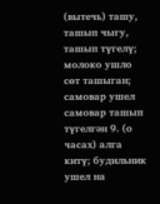(вытечь) ташу, ташып чыгу, ташып түгелү; молоко ушло сөт ташыган; самовар ушел самовар ташып түгелгән 9. (о часах) алга китү; будильник ушел на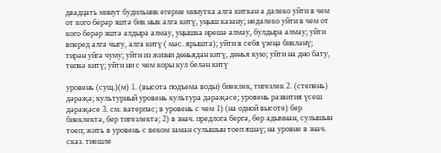двадцать минут будильник егерме минутка алга киткән а далеко уйти в чем от кого берәр эштә бик нык алга китү, уңыш казану; недалеко уйти в чем от кого берәр эштә алдыра алмау, уңышка ирешә алмау, булдыра алмау; уйти вперед алга чыгу, алга китү ( мәс. ярышта); уйти в себя үзеңә бикләнү; тирән уйга чуму; уйти из жизни дөньядан китү, дөнья кую; уйти на дно бату, төпкә китү; уйти ни с чем коры кул белән китү

уровень (сущ.)(м) 1. (высота подъема воды) биеклек, тигезлек 2. (степень) дәрәҗә; культурный уровень культура дәрәҗәсе; уровень развития үсеш дәрәҗәсе 3. см. ватерпас; в уровень с чем 1) (на одной высоте) бер биеклектә, бер тигезлектә; 2) в знач. предлога бергә, бер адымнан, сулышын тоеп; жить в уровень с веком заман сулышын тоеп яшәү; на уровне в знач. сказ. тиешле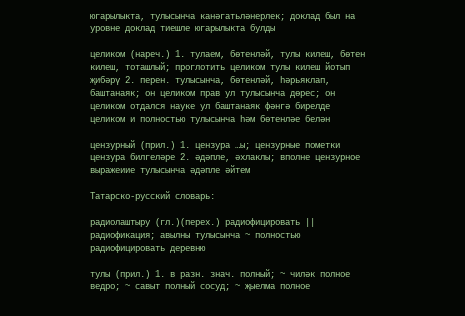югарылыкта, тулысынча канәгатьләнерлек; доклад был на уровне доклад тиешле югарылыкта булды

целиком (нареч.) 1. тулаем, бөтенләй, тулы килеш, бөтен килеш, тоташлый; проглотить целиком тулы килеш йотып җибәрү 2. перен. тулысынча, бөтенләй, һәрьяклап, баштанаяк; он целиком прав ул тулысынча дөрес; он целиком отдался науке ул баштанаяк фәнгә бирелде целиком и полностью тулысынча һәм бөтенләе белән

цензурный (прил.) 1. цензура …ы; цензурные пометки цензура билгеләре 2. әдәпле, әхлаклы; вполне цензурное выражеиие тулысынча әдәпле әйтем

Татарско-русский словарь:

радиолаштыру (гл.)(перех.) радиофицировать || радиофикация; авылны тулысынча ~ полностью радиофицировать деревню

тулы (прил.) 1. в разн. знач. полный; ~ чиләк полное ведро; ~ савыт полный сосуд; ~ җыелма полное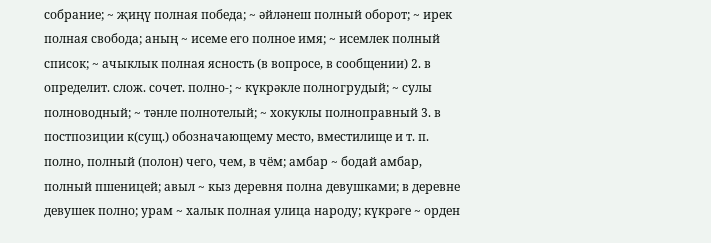собрание; ~ җиңү полная победа; ~ әйләнеш полный оборот; ~ ирек полная свобода; аның ~ исеме его полное имя; ~ исемлек полный список; ~ ачыклык полная ясность (в вопросе, в сообщении) 2. в определит. слож. сочет. полно-; ~ күкрәкле полногрудый; ~ сулы полноводный; ~ тәнле полнотелый; ~ хокуклы полноправный 3. в постпозиции к(сущ.) обозначающему место, вместилище и т. п. полно, полный (полон) чего, чем, в чём; амбар ~ бодай амбар, полный пшеницей; авыл ~ кыз деревня полна девушками; в деревне девушек полно; урам ~ халык полная улица народу; күкрәге ~ орден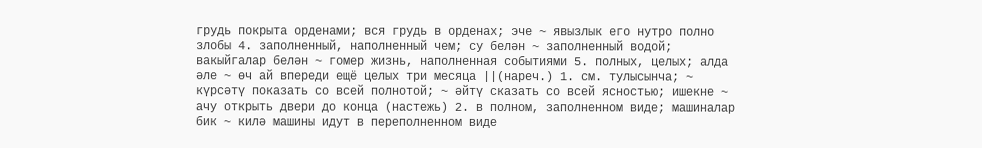грудь покрыта орденами; вся грудь в орденах; эче ~ явызлык его нутро полно злобы 4. заполненный, наполненный чем; су белән ~ заполненный водой; вакыйгалар белән ~ гомер жизнь, наполненная событиями 5. полных, целых; алда әле ~ өч ай впереди ещё целых три месяца ||(нареч.) 1. см. тулысынча; ~ күрсәтү показать со всей полнотой; ~ әйтү сказать со всей ясностью; ишекне ~ ачу открыть двери до конца (настежь) 2. в полном, заполненном виде; машиналар бик ~ килә машины идут в переполненном виде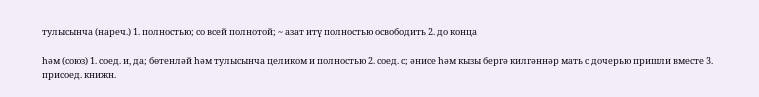тулысынча (нареч.) 1. полностью; со всей полнотой; ~ азат итү полностью освободить 2. до конца

һәм (союз) 1. соед. и, да; бөтенләй һәм тулысынча целиком и полностью 2. соед. с; әнисе һәм кызы бергә килгәннәр мать с дочерью пришли вместе 3. присоед. книжн.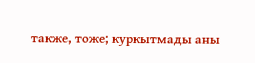также, тоже; куркытмады аны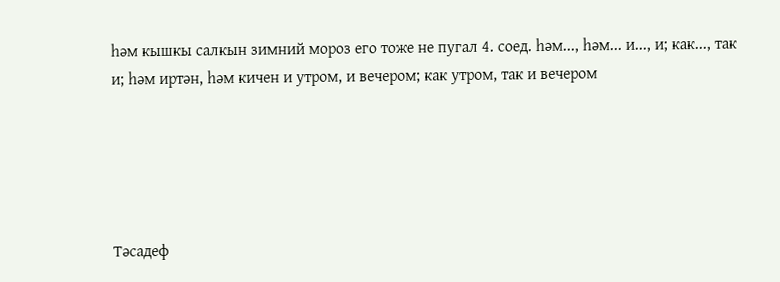һәм кышкы салкын зимний мороз его тоже не пугал 4. соед. һәм..., һәм... и..., и; как..., так и; һәм иртән, һәм кичен и утром, и вечером; как утром, так и вечером





Тәсадеф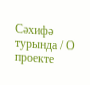Сәхифә турында / О проекте